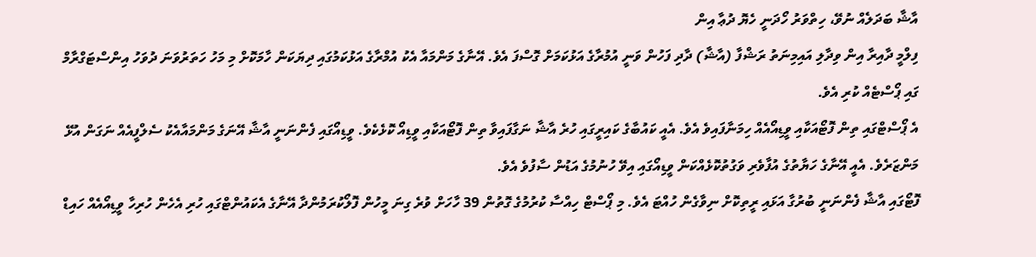އާޝާ ބަދަލެއް ނުވޭ، ހިތްވަރު ހޯދަނީ ހެޔޮ ދުޢާ އިން
ފިލްމީ ދާއިރާ އިން ވިދާލި އައިމިނަތު ރަޝްފާ (އާޝާ) ދާދި ފަހުން ވަނީ އުމުރާގެ އަޅުކަމަށް ގޮސްފަ އެވެ. އޭނާގެ މަންމައާ އެކު އުމްރާގެ އަޅުކަމުގައި ދިޔަކަން ހާމަކޮށް މި މަހު ހަތަރުވަނަ ދުވަހު އިންސްޓަގްރާމް ގައި ޕޯސްޓެއް ކުރި އެވެ.
އެ ޕޯސްޓްގައި ތިން ފޮޓޯއަކާއި ވީޑިއޯއެއް ހިމަނާފައިވެ އެވެ. އެއީ ކައުބާގެ ކައިރީގައި ހުރެ އާޝާ ނަގާފައިވާ ތިން ފޮޓޯއަކާއި ވީޑިއޯ ކޮޅެކެވެ. ވީޑިއޯގައި ފެންނަނީ އާޝާ އޭނަގެ މަންމައާއެކު ސެލްފީއެއް ނަގަން އުޅޭ މަންޒަރެވެ. އެއީ އޭނާގެ ހަޔާތުގެ އުފާވެރި ވަގުތުކޮޅެއްކަން ވީޑިއޯގައި އިވޭ ހުނުމުގެ އަޑުން ސާފުވެ އެވެ.
ފޮޓޯގައި އާޝާ ފެންނަނީ ބުރުގާ އަޅައި ރީތިކޮށް ނިވާގެން ހުއްޓަ އެވެ. މި ޕޯސްޓް ހިއްސާ ކުރުމުގެ ގޮތުން 39 ހާހަށް ވުރެ ގިނަ މީހުން ފޮލޯކުރަމުންދާ އޭނާގެ އެކައުންޓްގައި ހުރި އެހެން ހުރިހާ ވީޑިއޯއެއް ހައިޑް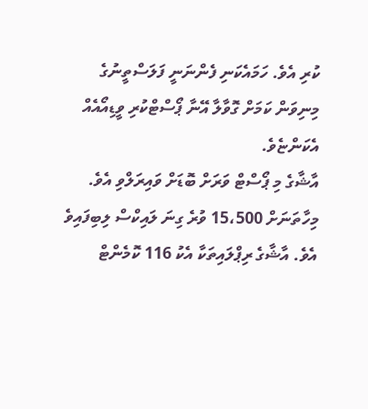ކުރި އެވެ. ހަމައެކަނި ފެންނަނީ ފަލަސްތީނުގެ މިނިވަން ކަމަށް ގޮވާލާ އޭނާ ޕޯސްޓްކުރި ވީޑިއޯއެއް އެކަންޏެވެ.
އާޝާގެ މި ޕޯސްޓް ވަރަށް ބޮޑަށް ވައިރަލްވި އެވެ. މިހާތަނަށް 15،500 ވުރެ ގިނަ ލައިކްސް ލިބިފައިވެ އެވެ. އާޝާގެ ރިޕްލައިތަކާ އެކު 116 ކޮމެންޓް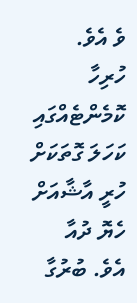ވެ އެވެ.
ހުރިހާ ކޮމެންޓެއްގައި ކަހަލަ ގޮތަކަށް ހުރީ އާޝާއަށް ހެޔޮ ދުއާ އެވެ. ބުރުގާ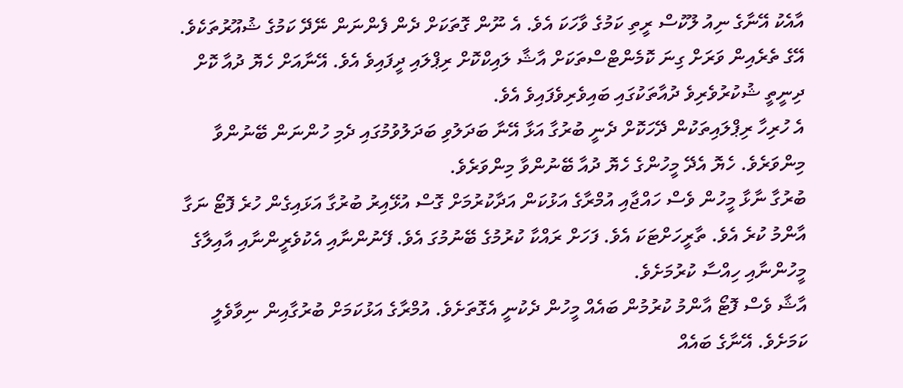އާއެކު އޭނާގެ ނިއު ލޫކުސް ރީތި ކަމުގެ ވާހަކަ އެވެ. އެ ނޫން ގޮތަކަށް ދެން ފެންނަން ނޭދޭ ކަމުގެ ޝުއޫރުތަކެވެ.
އޭގެ ތެރެއިން ވަރަށް ގިނަ ކޮމެންޓްސްތަކަށް އާޝާ ލައިކްކޮށް ރިޕްލައި ދީފައިވެ އެވެ. އޭނާއަށް ހެޔޮ ދުއާ ކޮށް ދިނީތީ ޝުކުރުވެރިވެ ދުއާތަކުގައި ބައިވެރިވެފައިވެ އެވެ.
އެ ހުރިހާ ރިޕްލައިތަކުން ދޭހަކޮށް ދެނީ ބުރުގާ އަޅާ އޭނާ ބަދަލުވި ބަދަލުވުމުގައި ދެމި ހުންނަން ބޭނުންވާ މިންވަރެވެ. ހެޔޮ އެދޭ މީހުންގެ ހެޔޮ ދުއާ ބޭނުންވާ މިންވަރެވެ.
ބުރުގާ ނާޅާ މީހުން ވެސް ހައްޖާއި އުމްރާގެ އަޅުކަން އަދާކުރުމަށް ގޮސް އުޅޭއިރު ބުރުގާ އަޅައިގެން ހުރެ ފޮޓޯ ނަގާ އާންމު ކުރެ އެވެ. ތާރީހަށްޓަކަ އެވެ. ފަހަށް ރައްކާ ކުރުމުގެ ބޭނުމުގަ އެވެ. ފޭނުންނާއި އެކުވެރީންނާއި އާއިލާގެ މީހުންނާއި ހިއްސާ ކުރުމަށެވެ.
އާޝާ ވެސް ފޮޓޯ އާންމު ކުރުމުން ބައެއް މީހުން ދެކުނީ އެގޮތަށެވެ. އުމްރާގެ އަޅުކަމަށް ބުރުގާއިން ނިވާވެލީ ކަމަށެވެ. އޭނާގެ ބައެއް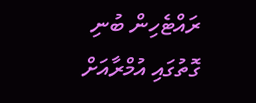ރައްޓެހިން ބުނި ގޮތުގައި އުމްރާއަށް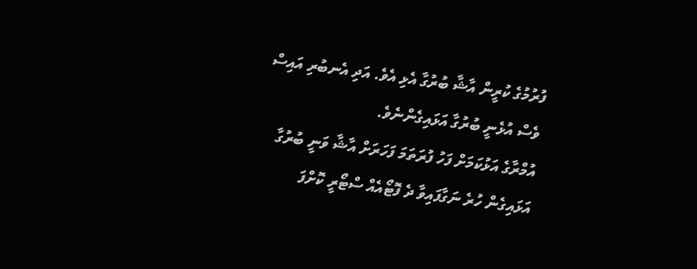ފުރުމުގެ ކުރީން އާޝާ ބުރުގާ އެޅި އެވެ. އަދި އެނބުރި އައިސް ވެސް އުޅެނީ ބުރުގާ އަޅައިގެންނެވެ.
އުމްރާގެ އަޅުކަމަށް ފަހު ފުރަތަމަ ފަހަރަށް އާޝާ ވަނީ ބުރުގާ އަޅައިގެން ހުރެ ނަގާފައިވާ ދެ ފޮޓޯއެއް ސްޓޯރީ ކޮށްފަ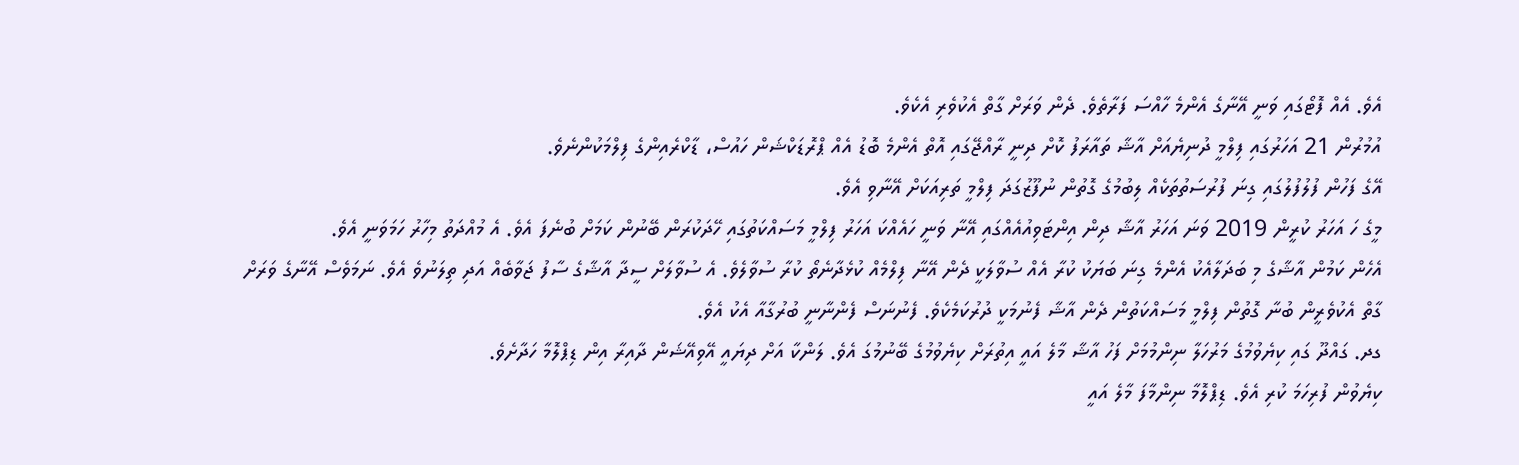އެވެ. އެއް ފޮޓޯގައި ވަނީ އޭނާގެ އެންމެ ހާއްސަ ފަރާތެވެ. ދެން ވަރަށް ގާތް އެކުވެރި އެކެވެ.
އުމުރުން 21 އަހަރުގައި ފިލްމީ ދުނިޔެއަށް އާޝާ ތައާރަފު ކޮށް ދިނީ ރާއްޖޭގައި އޮތް އެންމެ ބޮޑު އެއް ޕްރޮޑަކްޝަން ހައުސް، ޑާކްރެއިންގެ ފިލްމަކުންނެވެ.
އޭގެ ފަހުން ފުލުފުލުގައި ގިނަ ފުރުސަތުތަކެއް ލިބުމުގެ ގޮތުން ނުފޫޒުގަދަ ފިލްމީ ތަރިއަކަށް އޭނާވި އެވެ.
މީގެ ހަ އަހަރު ކުރީން 2019 ވަނަ އަހަރު އާޝާ ދިން އިންޓަވިއުއެއްގައި އޭނާ ވަނީ ހައެއްކަ އަހަރު ފިލްމީ މަސައްކަތުގައި ހޭދަކުރަން ބޭނުން ކަމަށް ބުނެފަ އެވެ. އެ މުއްދަތު މިހާރު ހަމަވަނީ އެވެ.
އެހެން ކަމުން އާޝާގެ މި ބަދަލާއެކު އެންމެ ގިނަ ބަޔަކު ކުރާ އެއް ސުވާލަކީ ދެން އޭނާ ފިލްމެއް ކުޅެދާނެތޯ ކުރާ ސުވާލެވެ. އެ ސުވާލަށް ސީދާ އާޝާގެ ސާފު ޖަވާބެއް އަދި ތިލަނުވެ އެވެ. ނަމަވެސް އޭނާގެ ވަރަށް ގާތް އެކުވެރީން ބުނާ ގޮތުން ފިލްމީ މަސައްކަތުން ދެން އާޝާ ފެނުމަކީ ދުރުކަމެކެވެ. ފެނުނަސް ފެންނާނީ ބުރުގާއާ އެކު އެވެ.
ގދ. ގައްދޫ ގައި ކިޔެވުމުގެ މަރުހަލާ ނިންމުމަށް ފަހު އާޝާ މާލެ އައީ އިތުރަށް ކިޔެވުމުގެ ބޭނުމުގަ އެވެ. ލަންކާ އަށް ދިޔައީ އޭވިއޭޝަން ދާއިރާ އިން ޑިޕްލޮމާ ހަދާށެވެ.
ކިޔެވުން ފުރިހަމަ ކުރި އެވެ. ޑިޕްލޮމާ ނިންމާފަ މާލެ އައީ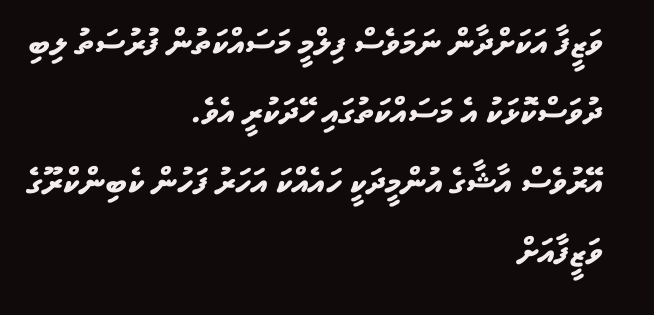ވަޒީފާ އަކަށްދާން ނަމަވެސް ފިލްމީ މަސައްކަތުން ފުރުސަތު ލިބި ދުވަސްކޮޅަކު އެ މަސައްކަތުގައި ހޭދަކުރީ އެވެ.
އޭރުވެސް އާޝާގެ އުންމީދަކީ ހައެއްކަ އަހަރު ފަހުން ކެބިންކްރޫގެ ވަޒީފާއަށް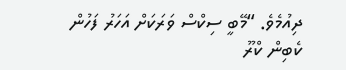ދިއުމެވެ. “މޭބީ ސިކްސް ވަރަކަށް އަހަރު ފަހުން ކެބިން ކްރޫ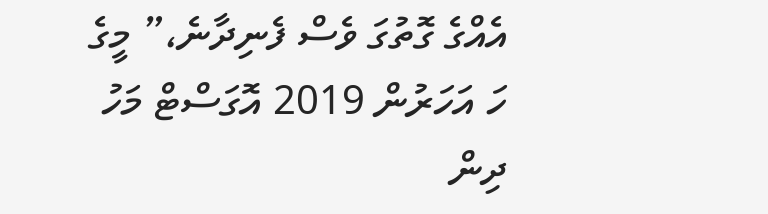އެއްގެ ގޮތުގަ ވެސް ފެނިދާނެ،” މީގެ ހަ އަހަރުން 2019 އޮގަސްޓް މަހު ދިން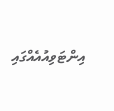އިންޓަވިއުއެއްގައި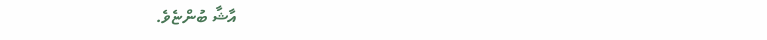އާޝާ ބުންޏެވެ.